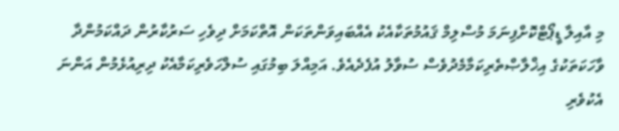މި އާއިލާ ޑީޕޯޓްކޮށްފިނަމަ މުސްލިމް ޤައުމުތަކާއެކު އެއްބައިވަންތަކަން އޮތްކަމަށް ދިވެހި ސަރުކާރުން ދައްކަމުންދާ ވާހަކަތަކުގެ އިޚްލާޞްތެރިކަމާމެދުވެސް ސުވާލު އުފެދެއެވެ. އަމިއްލަ ބިމުގައި ސުލްހަވެރިކަމާއެކު ދިރިއުޅެމުން އަންނަ އެކުވެރި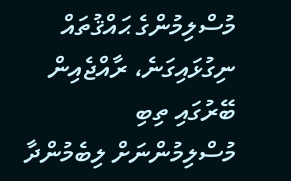މުސްލިމުންގެ ޙައްޤުތައް ނިގުޅައިގަނެ، ރާއްޖެއިން ބޭރުގައި ތިބި މުސްލިމުންނަށް ލިބެމުންދާ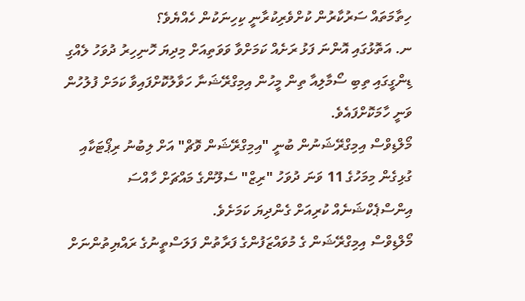ހިތާމަތައް ސަރުކާރުން ކުށްވެރިކުރާނީ ކިހިނަކުން ހެއްޔެވެ؟
ނ. އަތޮޅުގައި އޮންނަ ފަޅު ރަށެއް ކަމަށްވާ ވަވަތިއަށް މިދިޔަ ހޮނިހިރު ދުވަހު ލެއްގި ޑިންގީގައި ތިބި ސޯމާލިއާ ތިން މީހުން އިމިގްރޭޝަނާ ހަވާލުކޮށްފައިވާ ކަމަށް ފުލުހުން ވަނީ ހާމަކޮށްފައެވެ.
މޯލްޑިވްސް އިމިގްރޭޝަނުން ބުނީ "އިމިގްރޭޝަން ވޮޗް" އަށް ލިބުނު ރިޕޯޓަކާއި ގުޅިގެން މިމަހުގެ 11 ވަނަ ދުވަހު "ރިޒް" ސެލޫންގެ މައްޗަށް ހާއްސަ އިންސްޕެކްޝަނެއް ކުރިއަށް ގެންދިޔަ ކަމަށެވެ.
މޯލްޑިވްސް އިމިގްރޭޝަން ގެ މުވައްޒަފުންގެ ފަރާތުން ފަލަސްތީނުގެ ރައްޔިތުންނަށް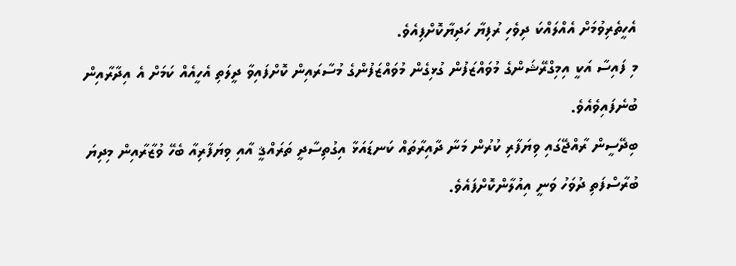އެހީތެރިވުމަށް އެއްލައްކަ ދިވެހި ރުފިޔާ ހަދިޔާކޮށްފިއެވެ.
މި ފައިސާ އަކީ އިމިގްރޭޝަންގެ މުވައްޒަފުން ގުޅިގެން މުވައްޒަފުންގެ މުސާރައިން ކޮށްފައިވާ ދީލަތި އެހީއެއް ކަމަށް އެ އިދާރާއިން ބުނެފައިވެއެވެ.
ބިދޭސީން ރާއްޖޭގައި ވިޔަފާރި ކުރުން މަނާ ދާއިރާތައް ކަނޑައަޅާ އިގުތިސާދީ ތަރައްޤީ އާއި ވިޔަފާރިއާ ބެހޭ ވުޒާރާއިން މިދިޔަ ބުރާސްފަތި ދުވަހު ވަނީ އިއުލާންކޮށްފައެވެ.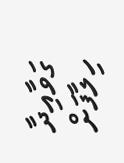ގަވާއިދާ ހިލާފަށް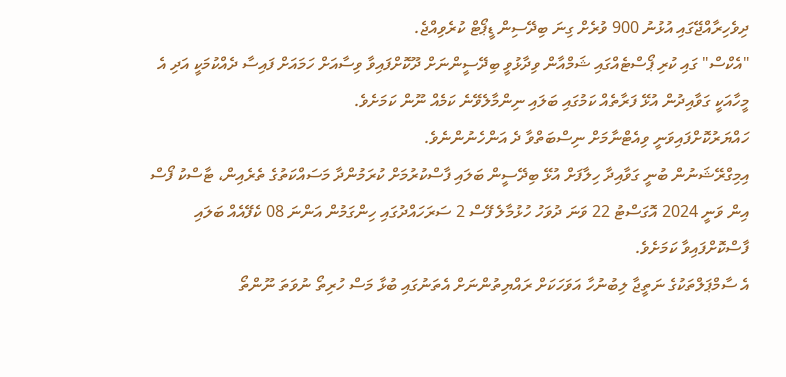ދިވެހިރާއްޖޭގައި އުޅުނު 900 ވުރެށް ގިނަ ބިދޭސިން ޑީޕޯޓް ކުރެވިއްޖެ.
"އެކްސް" ގައި ކުރި ޕޯސްޓެއްގައި ޝަމްއާން ވިދާޅުވީ ބިދޭސީންނަށް ދޫކޮށްފައިވާ ވިސާއަށް ހަމައަށް ފައިސާ ދެއްކުމަކީ އަދި އެ މީހާއަކީ ގަވާއިދުން އުޅޭ ފަރާތެއް ކަމުގައި ބަލައި ނިންމާލެވޭނެ ކަމެއް ނޫން ކަމަށެވެ.
ހައްޔަރުކޮށްފައިވަނީ ވިއެޓްނާމަށް ނިސްބަތްވާ ދެ އަންހެނުންނެވެ.
އިމިގްރޭޝަނުން ބުނީ ގަވާއިދާ ހިލާފަށް އުޅޭ ބިދޭސީން ބަލައި ފާސްކުރުމަށް ކުރަމުންދާ މަސައްކަތުގެ ތެރެއިން، ޓާސްކު ފޯސް އިން ވަނީ 2024 އޮގަސްޓު 22 ވަނަ ދުވަހު ހުޅުމާލެ ފޭސް 2 ސަރަހައްދުގައި ހިންގަމުން އަންނަ 08 ކެފޭއެއް ބަލައި ފާސްކޮށްފައިވާ ކަމަށެވެ.
އެ ސާމްޕަލްތަކުގެ ނަތީޖާ ލިބުނުހާ އަވަހަކަށް ރައްޔިތުންނަށް އެތަނުގައި ބުޅާ މަސް ހުރިތޯ ނުވަތަ ނޫންތޯ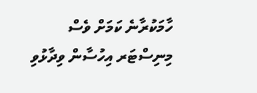ހާމަކުރާނެ ކަމަށް ވެސް މިނިސްޓަރ އިހުސާން ވިދާޅުވި